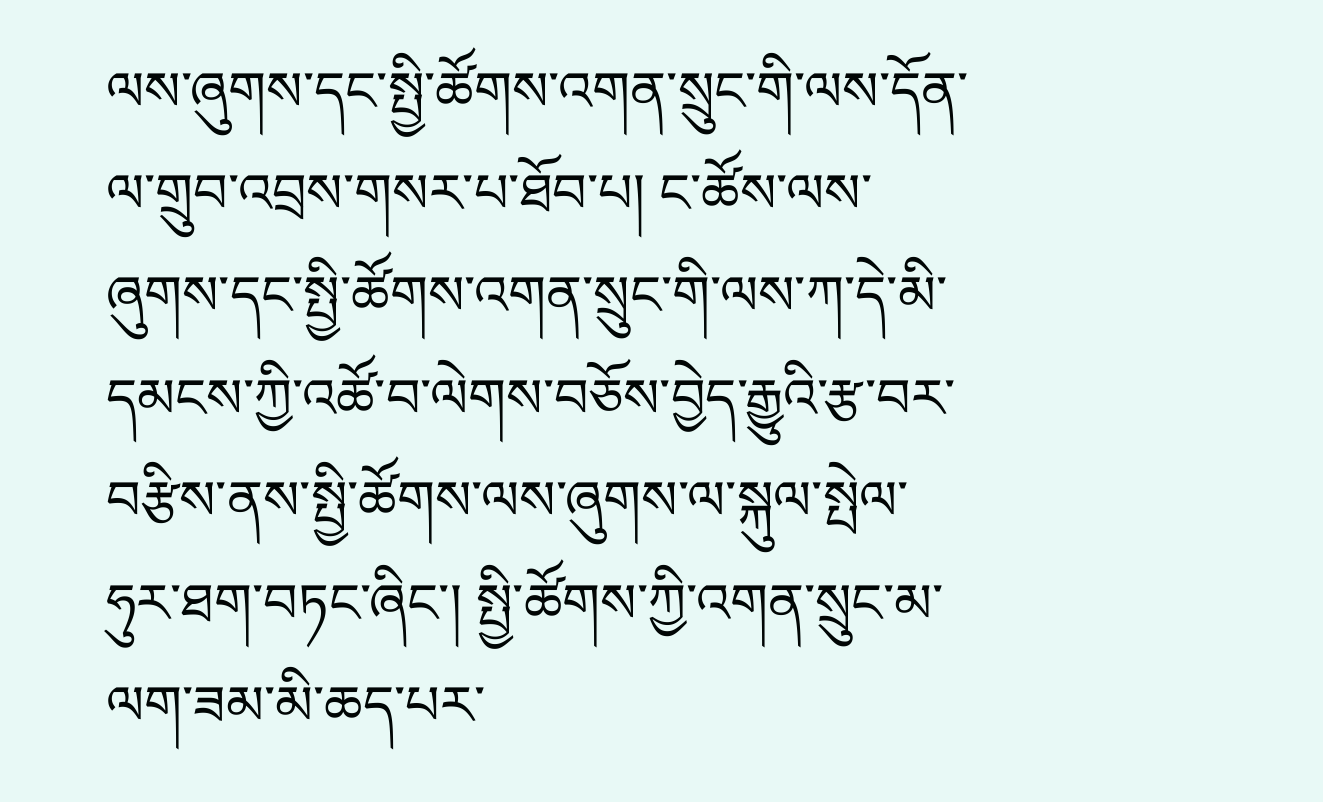ལས་ཞུགས་དང་སྤྱི་ཚོགས་འགན་སྲུང་གི་ལས་དོན་ལ་གྲུབ་འབྲས་གསར་པ་ཐོབ་པ། ང་ཚོས་ལས་ཞུགས་དང་སྤྱི་ཚོགས་འགན་སྲུང་གི་ལས་ཀ་དེ་མི་དམངས་ཀྱི་འཚོ་བ་ལེགས་བཅོས་བྱེད་རྒྱུའི་རྩ་བར་བརྩིས་ནས་སྤྱི་ཚོགས་ལས་ཞུགས་ལ་སྐུལ་སྤེལ་ཧུར་ཐག་བཏང་ཞིང་། སྤྱི་ཚོགས་ཀྱི་འགན་སྲུང་མ་ལག་ཟམ་མི་ཆད་པར་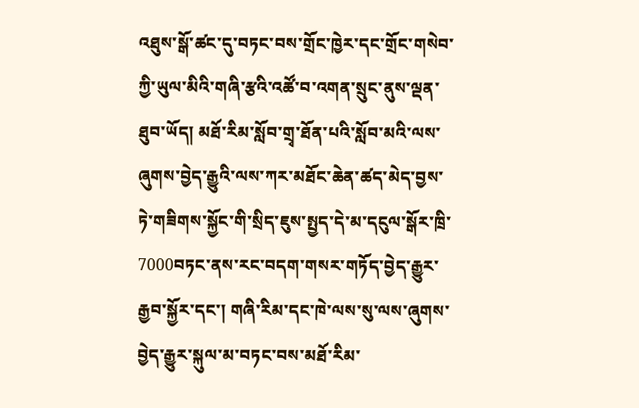འཐུས་སྒོ་ཚང་དུ་བཏང་བས་གྲོང་ཁྱེར་དང་གྲོང་གསེབ་ཀྱི་ཡུལ་མིའི་གཞི་རྩའི་འཚོ་བ་འགན་སྲུང་ནུས་ལྡན་ཐུབ་ཡོད། མཐོ་རིམ་སློབ་གྲྭ་ཐོན་པའི་སློབ་མའི་ལས་ཞུགས་བྱེད་རྒྱུའི་ལས་ཀར་མཐོང་ཆེན་ཚད་མེད་བྱས་ཏེ་གཟིགས་སྐྱོང་གི་སྲིད་ཇུས་སྤྱད་དེ་མ་དངུལ་སྒོར་ཁྲི་7000བཏང་ནས་རང་བདག་གསར་གཏོད་བྱེད་རྒྱུར་རྒྱབ་སྐྱོར་དང་། གཞི་རིམ་དང་ཁེ་ལས་སུ་ལས་ཞུགས་བྱེད་རྒྱུར་སྐུལ་མ་བཏང་བས་མཐོ་རིམ་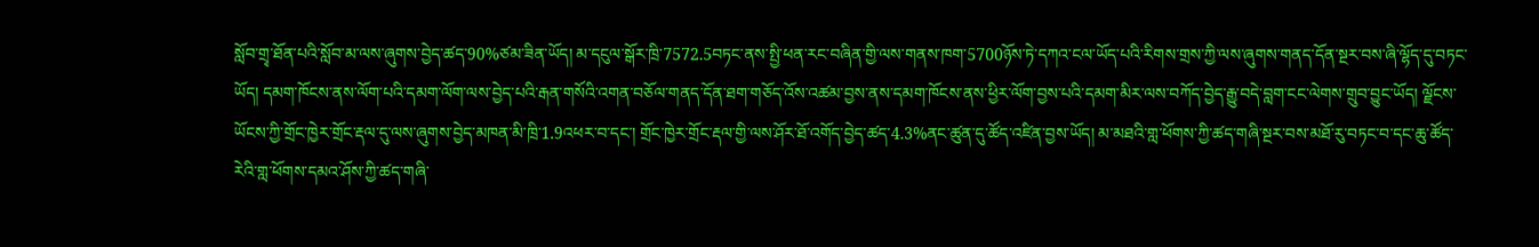སློབ་གྲྭ་ཐོན་པའི་སློབ་མ་ལས་ཞུགས་བྱེད་ཚད་90%ཙམ་ཟིན་ཡོད། མ་དངུལ་སྒོར་ཁྲི་7572.5བཏང་ནས་སྤྱི་ཕན་རང་བཞིན་གྱི་ལས་གནས་ཁག་5700ཉོས་ཏེ་དཀའ་ངལ་ཡོད་པའི་རིགས་གྲས་ཀྱི་ལས་ཞུགས་གནད་དོན་སྔར་བས་ཞི་ལྷོད་དུ་བཏང་ཡོད། དམག་ཁོངས་ནས་ལོག་པའི་དམག་ལོག་ལས་བྱེད་པའི་རྒན་གསོའི་འགན་བཅོལ་གནད་དོན་ཐག་གཅོད་འོས་འཚམ་བྱས་ནས་དམག་ཁོངས་ནས་ཕྱིར་ལོག་བྱས་པའི་དམག་མིར་ལས་བཀོད་བྱེད་རྒྱུ་བདེ་བླག་ངང་ལེགས་གྲུབ་བྱུང་ཡོད། ལྗོངས་ཡོངས་ཀྱི་གྲོང་ཁྱེར་གྲོང་རྡལ་དུ་ལས་ཞུགས་བྱེད་མཁན་མི་ཁྲི་1.9འཕར་བ་དང་། གྲོང་ཁྱེར་གྲོང་རྡལ་གྱི་ལས་ཤོར་ཐོ་འགོད་བྱེད་ཚད་4.3%ནང་ཚུན་དུ་ཚོད་འཛིན་བྱས་ཡོད། མ་མཐའི་གླ་ཕོགས་ཀྱི་ཚད་གཞི་སྔར་བས་མཐོ་རུ་བཏང་བ་དང་ཆུ་ཚོད་རེའི་གླ་ཕོགས་དམའ་ཤོས་ཀྱི་ཚད་གཞི་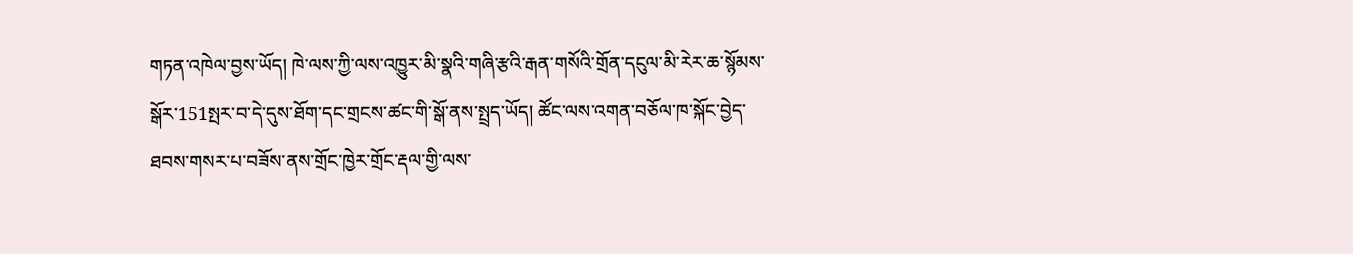གཏན་འཁེལ་བྱས་ཡོད། ཁེ་ལས་ཀྱི་ལས་འཁྱུར་མི་སྣའི་གཞི་རྩའི་རྒན་གསོའི་གྲོན་དངུལ་མི་རེར་ཆ་སྙོམས་སྒོར་151སྤར་བ་དེ་དུས་ཐོག་དང་གྲངས་ཚང་གི་སྒོ་ནས་སྤྲད་ཡོད། ཚོང་ལས་འགན་བཅོལ་ཁ་སྐོང་བྱེད་ཐབས་གསར་པ་བཟོས་ནས་གྲོང་ཁྱེར་གྲོང་རྡལ་གྱི་ལས་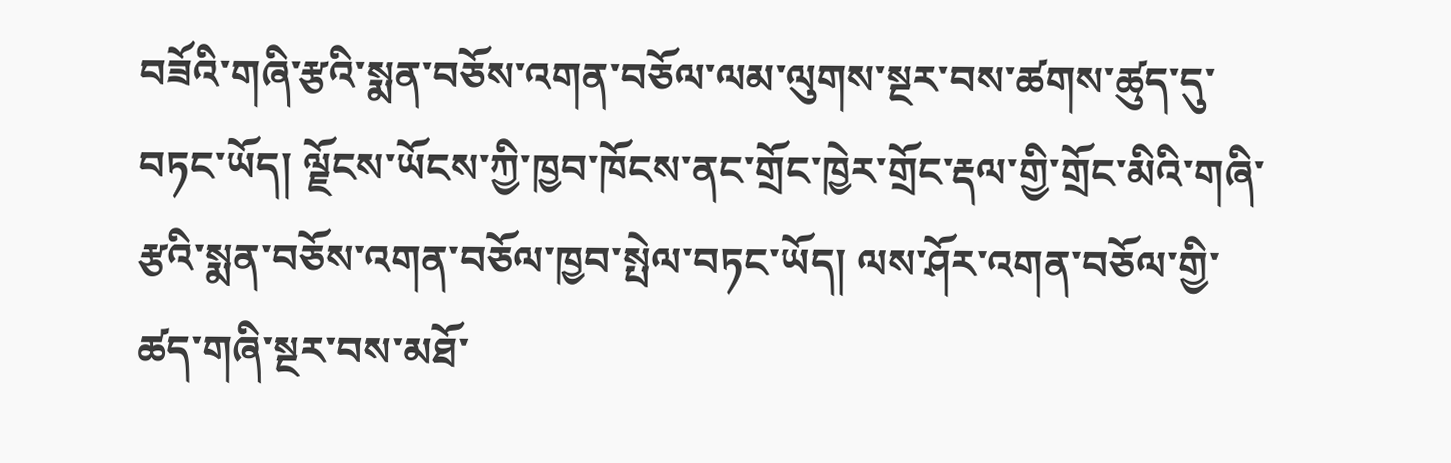བཟོའི་གཞི་རྩའི་སྨན་བཅོས་འགན་བཅོལ་ལམ་ལུགས་སྔར་བས་ཚགས་ཚུད་དུ་བཏང་ཡོད། ལྗོངས་ཡོངས་ཀྱི་ཁྱབ་ཁོངས་ནང་གྲོང་ཁྱེར་གྲོང་རྡལ་གྱི་གྲོང་མིའི་གཞི་རྩའི་སྨན་བཅོས་འགན་བཅོལ་ཁྱབ་སྤེལ་བཏང་ཡོད། ལས་ཤོར་འགན་བཅོལ་གྱི་ཚད་གཞི་སྔར་བས་མཐོ་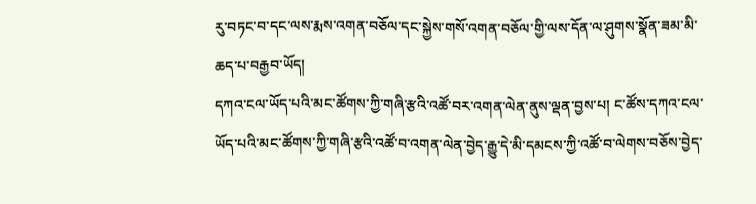རུ་བཏང་བ་དང་ལས་རྨས་འགན་བཅོལ་དང་སྐྱེས་གསོ་འགན་བཅོལ་གྱི་ལས་དོན་ལ་ཤུགས་སྣོན་ཟམ་མི་ཆད་པ་བརྒྱབ་ཡོད།
དཀའ་ངལ་ཡོད་པའི་མང་ཚོགས་ཀྱི་གཞི་རྩའི་འཚོ་བར་འགན་ལེན་ནུས་ལྡན་བྱས་པ། ང་ཚོས་དཀའ་ངལ་ཡོད་པའི་མང་ཚོགས་ཀྱི་གཞི་རྩའི་འཚོ་བ་འགན་ལེན་བྱེད་རྒྱུ་དེ་མི་དམངས་ཀྱི་འཚོ་བ་ལེགས་བཅོས་བྱེད་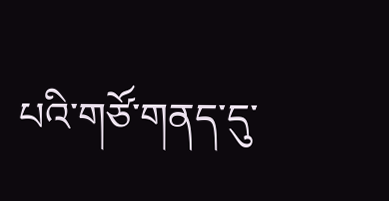པའི་གཙོ་གནད་དུ་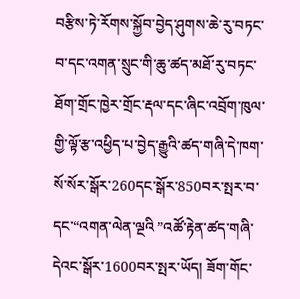བརྩིས་ཏེ་རོགས་སྐྱོབ་བྱེད་ཤུགས་ཆེ་རུ་བཏང་བ་དང་འགན་སྲུང་གི་ཆུ་ཚད་མཐོ་རུ་བཏང་ཐོག་གྲོང་ཁྱེར་གྲོང་རྡལ་དང་ཞིང་འབྲོག་ཁུལ་གྱི་ལྟོ་རྩ་འཕྱིད་པ་བྱེད་རྒྱུའི་ཚད་གཞི་དེ་ཁག་སོ་སོར་སྒོར་260དང་སྒོར་850བར་སྤར་བ་དང་“འགན་ལེན་ལྔའི ”འཚོ་རྟེན་ཚད་གཞི་དེའང་སྒོར་1600བར་སྤར་ཡོད། ཟོག་གོང་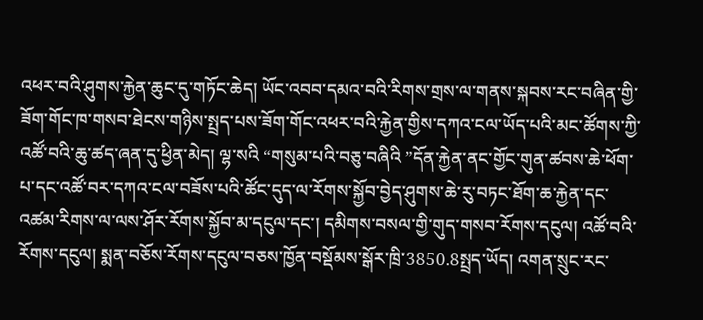འཕར་བའི་ཤུགས་རྐྱེན་ཆུང་དུ་གཏོང་ཆེད། ཡོང་འབབ་དམའ་བའི་རིགས་གྲས་ལ་གནས་སྐབས་རང་བཞིན་གྱི་ཟོག་གོང་ཁ་གསབ་ཐེངས་གཉིས་སྤྲད་པས་ཟོག་གོང་འཕར་བའི་རྐྱེན་གྱིས་དཀའ་ངལ་ཡོད་པའི་མང་ཚོགས་ཀྱི་འཚོ་བའི་ཆུ་ཚད་ཞན་དུ་ཕྱིན་མེད། ལྷ་སའི “གསུམ་པའི་བཅུ་བཞིའི ”དོན་རྐྱེན་ནང་གྱོང་གུན་ཚབས་ཆེ་ཕོག་པ་དང་འཚོ་བར་དཀའ་ངལ་བཟོས་པའི་ཚོང་དུད་ལ་རོགས་སྐྱོབ་བྱེད་ཤུགས་ཆེ་རུ་བཏང་ཐོག་ཆ་རྐྱེན་དང་འཚམ་རིགས་ལ་ལས་ཤོར་རོགས་སྐྱོབ་མ་དངུལ་དང་། དམིགས་བསལ་གྱི་གུད་གསབ་རོགས་དངུལ། འཚོ་བའི་རོགས་དངུལ། སྨན་བཅོས་རོགས་དངུལ་བཅས་ཁྱོན་བསྡོམས་སྒོར་ཁྲི་3850.8སྤྲད་ཡོད། འགན་སྲུང་རང་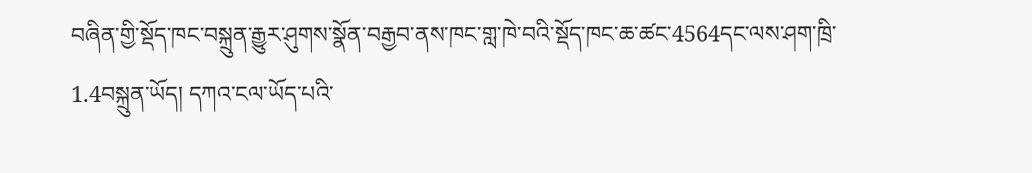བཞིན་གྱི་སྡོད་ཁང་བསྐྲུན་རྒྱུར་ཤུགས་སྣོན་བརྒྱབ་ནས་ཁང་གླ་ཁེ་བའི་སྡོད་ཁང་ཆ་ཚང་4564དང་ལས་ཤག་ཁྲི་1.4བསྐྲུན་ཡོད། དཀའ་ངལ་ཡོད་པའི་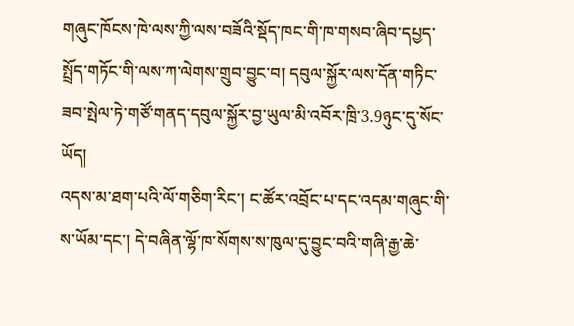གཞུང་ཁོངས་ཁེ་ལས་ཀྱི་ལས་བཟོའི་སྡོད་ཁང་གི་ཁ་གསབ་ཞིབ་དཔྱད་སྤྲོད་གཏོང་གི་ལས་ཀ་ལེགས་གྲུབ་བྱུང་བ། དབུལ་སྐྱོར་ལས་དོན་གཏིང་ཟབ་སྤེལ་ཏེ་གཙོ་གནད་དབུལ་སྐྱོར་བྱ་ཡུལ་མི་འབོར་ཁྲི་3.9ཉུང་དུ་སོང་ཡོད།
འདས་མ་ཐག་པའི་ལོ་གཅིག་རིང་། ང་ཚོར་འབྲོང་པ་དང་འདམ་གཞུང་གི་ས་ཡོམ་དང་། དེ་བཞིན་ལྷོ་ཁ་སོགས་ས་ཁུལ་དུ་བྱུང་བའི་གཞི་རྒྱ་ཆེ་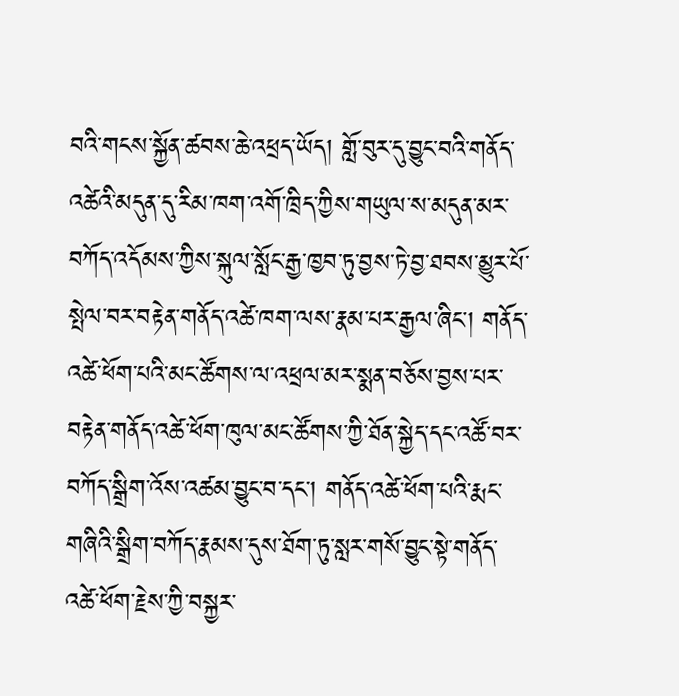བའི་གངས་སྐྱོན་ཚབས་ཆེ་འཕྲད་ཡོད། གློ་བུར་དུ་བྱུང་བའི་གནོད་འཚེའི་མདུན་དུ་རིམ་ཁག་འགོ་ཁྲིད་ཀྱིས་གཡུལ་ས་མདུན་མར་བཀོད་འདོམས་ཀྱིས་སྐུལ་སློང་རྒྱ་ཁྱབ་ཏུ་བྱས་ཏེ་བྱ་ཐབས་མྱུར་པོ་སྤེལ་བར་བརྟེན་གནོད་འཚེ་ཁག་ལས་རྣམ་པར་རྒྱལ་ཞིང་། གནོད་འཚེ་ཕོག་པའི་མང་ཚོགས་ལ་འཕྲལ་མར་སྨན་བཅོས་བྱས་པར་བརྟེན་གནོད་འཚེ་ཕོག་ཁུལ་མང་ཚོགས་ཀྱི་ཐོན་སྐྱེད་དང་འཚོ་བར་བཀོད་སྒྲིག་འོས་འཚམ་བྱུང་བ་དང་། གནོད་འཚེ་ཕོག་པའི་རྨང་གཞིའི་སྒྲིག་བཀོད་རྣམས་དུས་ཐོག་ཏུ་སླར་གསོ་བྱུང་སྟེ་གནོད་འཚེ་ཕོག་རྗེས་ཀྱི་བསྐྱར་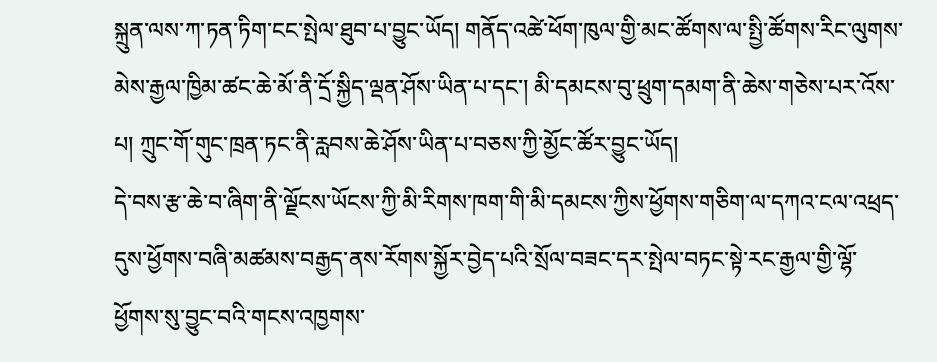སྐྲུན་ལས་ཀ་ཏན་ཏིག་ངང་སྤེལ་ཐུབ་པ་བྱུང་ཡོད། གནོད་འཚེ་ཕོག་ཁུལ་གྱི་མང་ཚོགས་ལ་སྤྱི་ཚོགས་རིང་ལུགས་མེས་རྒྱལ་ཁྱིམ་ཚང་ཆེ་མོ་ནི་དྲོ་སྐྱིད་ལྡན་ཤོས་ཡིན་པ་དང་། མི་དམངས་བུ་ཕྲུག་དམག་ནི་ཆེས་གཅེས་པར་འོས་པ། ཀྲུང་གོ་གུང་ཁྲན་ཏང་ནི་རླབས་ཆེ་ཤོས་ཡིན་པ་བཅས་ཀྱི་མྱོང་ཚོར་བྱུང་ཡོད།
དེ་བས་རྩ་ཆེ་བ་ཞིག་ནི་ལྗོངས་ཡོངས་ཀྱི་མི་རིགས་ཁག་གི་མི་དམངས་ཀྱིས་ཕྱོགས་གཅིག་ལ་དཀའ་ངལ་འཕྲད་དུས་ཕྱོགས་བཞི་མཚམས་བརྒྱད་ནས་རོགས་སྐྱོར་བྱེད་པའི་སྲོལ་བཟང་དར་སྤེལ་བཏང་སྟེ་རང་རྒྱལ་གྱི་ལྷོ་ཕྱོགས་སུ་བྱུང་བའི་གངས་འཁྱགས་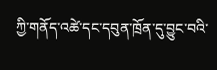ཀྱི་གནོད་འཚེ་དང་དབུན་ཁྲོན་དུ་བྱུང་བའི་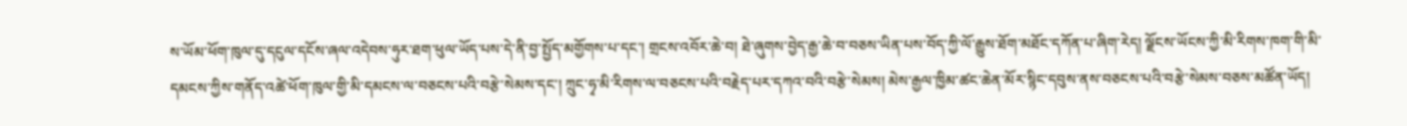ས་ཡོམ་ཕོག་ཁུལ་དུ་དངུལ་དངོས་ཞལ་འདེབས་ཧུར་ཐག་ཕུལ་ཡོད་པས་དེ་ནི་བྱ་སྤྱོད་མགྱོགས་པ་དང་། གྲངས་འབོར་ཆེ་བ། ཐེ་ཞུགས་བྱེད་རྒྱ་ཆེ་བ་བཅས་ཡིན་པས་བོད་ཀྱི་ལོ་རྒྱུས་ཐོག་མཐོང་དཀོན་པ་ཞིག་རེད། ལྗོངས་ཡོངས་ཀྱི་མི་རིགས་ཁག་གི་མི་དམངས་ཀྱིས་གནོད་འཚེ་ཕོག་ཁུལ་གྱི་མི་དམངས་ལ་བཅངས་པའི་བརྩེ་སེམས་དང་། ཀྲུང་ཧྭ་མི་རིགས་ལ་བཅངས་པའི་བརྗེད་པར་དཀའ་བའི་བརྩེ་སེམས། མེས་རྒྱལ་ཁྱིམ་ཚང་ཆེན་མོར་སྙིང་དབུས་ནས་བཅངས་པའི་བརྩེ་སེམས་བཅས་མཚོན་ཡོད།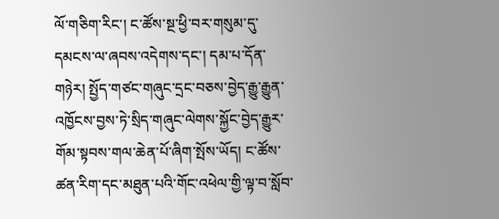ལོ་གཅིག་རིང་། ང་ཚོས་སྔ་ཕྱི་བར་གསུམ་དུ་དམངས་ལ་ཞབས་འདེགས་དང་། དམ་པ་དོན་གཉེར། སྤྱོད་གཙང་གཞུང་དྲང་བཅས་བྱེད་རྒྱུ་རྒྱུན་འཁྱོངས་བྱས་ཏེ་སྲིད་གཞུང་ལེགས་སྐྱོང་བྱེད་རྒྱུར་གོམ་སྟབས་གལ་ཆེན་པོ་ཞིག་སྤོས་ཡོད། ང་ཚོས་ཚན་རིག་དང་མཐུན་པའི་གོང་འཕེལ་གྱི་ལྟ་བ་སློབ་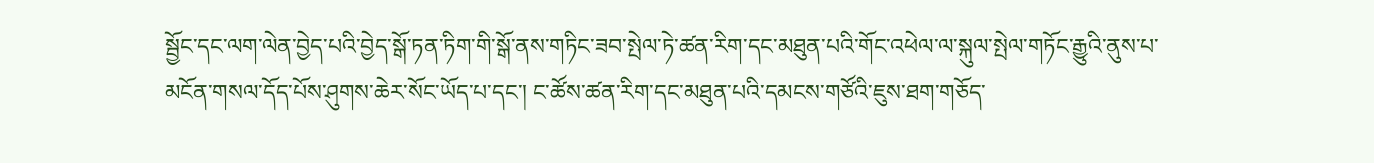སྦྱོང་དང་ལག་ལེན་བྱེད་པའི་བྱེད་སྒོ་ཏན་ཏིག་གི་སྒོ་ནས་གཏིང་ཟབ་སྤེལ་ཏེ་ཚན་རིག་དང་མཐུན་པའི་གོང་འཕེལ་ལ་སྐུལ་སྤེལ་གཏོང་རྒྱུའི་ནུས་པ་མངོན་གསལ་དོད་པོས་ཤུགས་ཆེར་སོང་ཡོད་པ་དང་། ང་ཚོས་ཚན་རིག་དང་མཐུན་པའི་དམངས་གཙོའི་ཇུས་ཐག་གཅོད་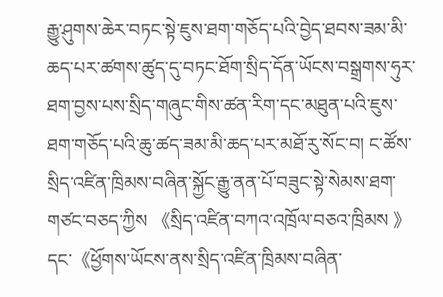རྒྱུ་ཤུགས་ཆེར་བཏང་སྟེ་ཇུས་ཐག་གཅོད་པའི་བྱེད་ཐབས་ཟམ་མི་ཆད་པར་ཚགས་ཚུད་དུ་བཏང་ཐོག་སྲིད་དོན་ཡོངས་བསྒྲགས་ཧུར་ཐག་བྱས་པས་སྲིད་གཞུང་གིས་ཚན་རིག་དང་མཐུན་པའི་ཇུས་ཐག་གཅོད་པའི་ཆུ་ཚད་ཟམ་མི་ཆད་པར་མཐོ་རུ་སོང་བ། ང་ཚོས་སྲིད་འཛིན་ཁྲིམས་བཞིན་སྐྱོང་རྒྱུ་ནན་པོ་བཟུང་སྟེ་སེམས་ཐག་གཙང་བཅད་ཀྱིས 《སྲིད་འཛིན་བཀའ་འཁྲོལ་བཅའ་ཁྲིམས 》དང་《ཕྱོགས་ཡོངས་ནས་སྲིད་འཛིན་ཁྲིམས་བཞིན་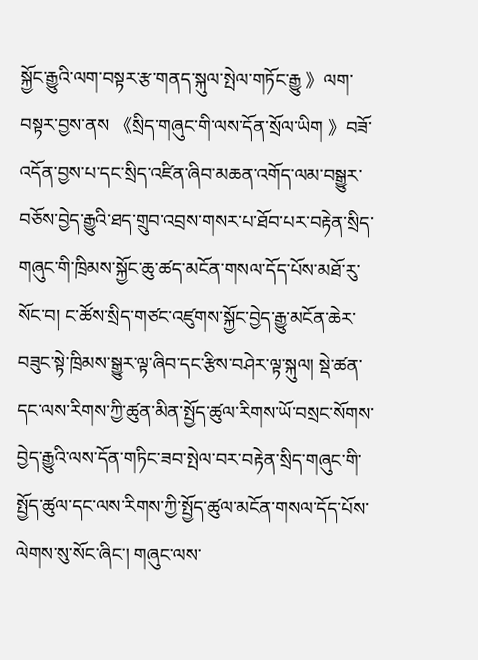སྐྱོང་རྒྱུའི་ལག་བསྟར་རྩ་གནད་སྐུལ་སྤེལ་གཏོང་རྒྱུ 》ལག་བསྟར་བྱས་ནས 《སྲིད་གཞུང་གི་ལས་དོན་སྲོལ་ཡིག 》བཟོ་འདོན་བྱས་པ་དང་སྲིད་འཛིན་ཞིབ་མཆན་འགོད་ལམ་བསྒྱུར་བཅོས་བྱེད་རྒྱུའི་ཐད་གྲུབ་འབྲས་གསར་པ་ཐོབ་པར་བརྟེན་སྲིད་གཞུང་གི་ཁྲིམས་སྐྱོང་ཆུ་ཚད་མངོན་གསལ་དོད་པོས་མཐོ་རུ་སོང་བ། ང་ཚོས་སྲིད་གཙང་འཛུགས་སྐྱོང་བྱེད་རྒྱུ་མངོན་ཆེར་བཟུང་སྟེ་ཁྲིམས་སྒྱུར་ལྟ་ཞིབ་དང་རྩིས་བཤེར་ལྟ་སྐུལ། སྡེ་ཚན་དང་ལས་རིགས་ཀྱི་ཚུན་མིན་སྤྱོད་ཚུལ་རིགས་ཡོ་བསྲང་སོགས་བྱེད་རྒྱུའི་ལས་དོན་གཏིང་ཟབ་སྤེལ་བར་བརྟེན་སྲིད་གཞུང་གི་སྤྱོད་ཚུལ་དང་ལས་རིགས་ཀྱི་སྤྱོད་ཚུལ་མངོན་གསལ་དོད་པོས་ལེགས་སུ་སོང་ཞིང་། གཞུང་ལས་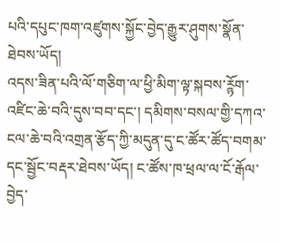པའི་དཔུང་ཁག་འཛུགས་སྐྱོང་བྱེད་རྒྱུར་ཤུགས་སྣོན་ཐེབས་ཡོད།
འདས་ཟིན་པའི་ལོ་གཅིག་ལ་ཕྱི་མིག་ལྟ་སྐབས་ཪྙོག་འཛིང་ཆེ་བའི་དུས་བབ་དང་། དམིགས་བསལ་གྱི་དཀའ་ངལ་ཆེ་བའི་འགྲན་རྩོད་ཀྱི་མདུན་དུ་ང་ཚོར་ཚོད་བགམ་དང་སྦྱོང་བརྡར་ཐེབས་ཡོད། ང་ཚོས་ཁ་ཕྲལ་ལ་ངོ་རྒོལ་བྱེད་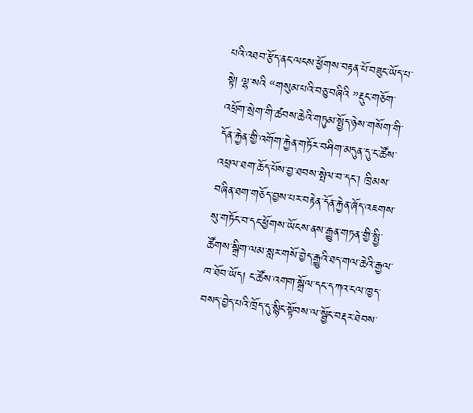པའི་འཐབ་རྩོད་ནང་ལངས་ཕྱོགས་བརྟན་པོ་བཟུང་ཡོད་པ་སྟེ། ལྷ་སའི “གསུམ་པའི་བཅུ་བཞིའི ”རྡུང་གཅོག་འཕྲོག་སྲེག་གི་ཚབས་ཆེའི་གཏུམ་སྤྱོད་ཉེས་གསོག་གི་དོན་རྐྱེན་གྱི་འགོག་རྐྱེན་གཏོར་བཤིག་མདུན་དུ་ང་ཚོས་འཕྲལ་ཐག་ཆོད་པོས་བྱ་ཐབས་སྤེལ་བ་དང་། ཁྲིམས་བཞིན་ཐག་གཅོད་བྱས་པར་བརྟེན་དོན་རྐྱེན་ཞོད་འཇགས་སུ་གཏོང་བ་དང་ཕྱོགས་ཡོངས་ནས་རྒྱུན་གཏན་གྱི་སྤྱི་ཚོགས་སྒྲིག་ལམ་སླར་གསོ་བྱེད་རྒྱུའི་ཐད་གལ་ཆེའི་རྒྱལ་ཁ་ཐོབ་ཡོད། ང་ཚོས་འགག་སྒྲོལ་དང་དཀའ་ངལ་ཁྱད་བསད་བྱེད་པའི་ཁྲོད་དུ་སྙིང་སྟོབས་ལ་སྦྱོང་བརྡར་ཐེབས་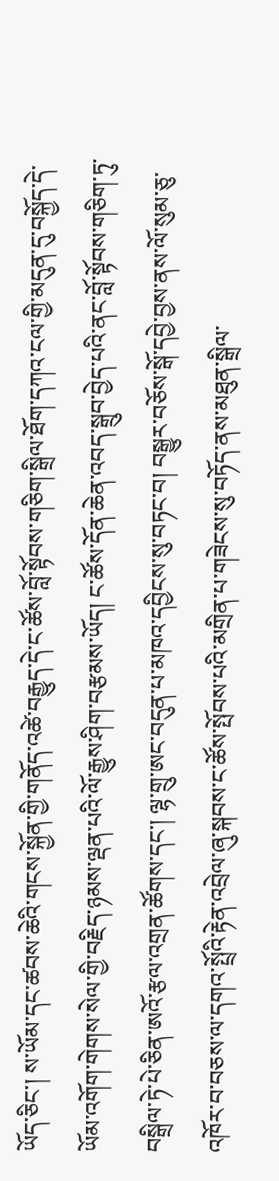ཡོད་ཅིང་། ས་ཡོམ་དང་ཚབས་ཆེའི་གངས་སྐྱོན་གྱི་གནོད་འཚེ་བརྒྱུད་དེ་ང་ཚོས་བློ་སྟོབས་གཅིག་སྒྲིལ་ཐོག་དཀའ་ངལ་གྱི་མདུན་དུ་བསྐྱོད་དེ་ཡོམ་འགོག་གེགས་སེལ་གྱི་བརྗིད་ཉམས་ལྡན་པའི་ལོ་རྒྱུས་ཤིག་བརྩམས་ཡོད། ང་ཚོས་དོན་ཆེན་འབད་སྒྲུབ་བྱེད་པའི་ནང་བློ་སྟོབས་གཅིག་ཏུ་བསྒྲིལ་ཏེ་པེ་ཅིན་ཨའོ་རྩལ་འགྲན་ཚོགས་དང་། ལྷ་གྲུ་ཨང་བདུན་པ་མཁའ་དབྱིངས་སུ་བཏང་བ། བསྒྱུར་བཅོས་སྒོ་དབྱེ་བྱས་ནས་ལོ་སུམ་ཅུ་འཁོར་བ་བཅས་ལ་དགའ་སྤྲོའི་རྟེན་འབྲེལ་ཞུ་སྐབས་ང་ཚོས་སྤོབས་པའི་མགྲིན་པ་གཟེངས་སུ་བཏོད་ནས་མཐུན་སྒྲིལ་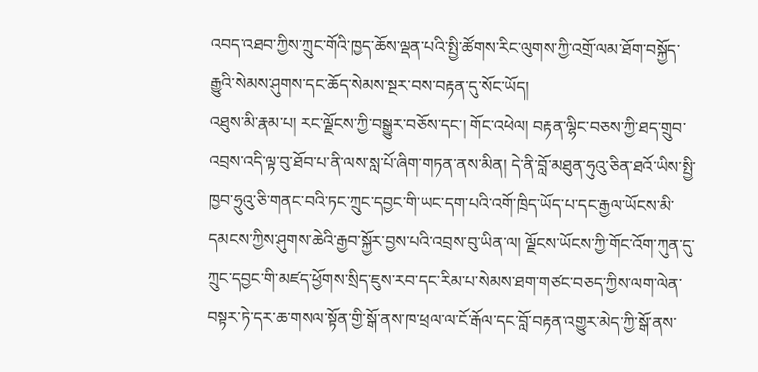འབད་འཐབ་ཀྱིས་ཀྲུང་གོའི་ཁྱད་ཆོས་ལྡན་པའི་སྤྱི་ཚོགས་རིང་ལུགས་ཀྱི་འགྲོ་ལམ་ཐོག་བསྐྱོད་རྒྱུའི་སེམས་ཤུགས་དང་ཆོད་སེམས་སྔར་བས་བརྟན་དུ་སོང་ཡོད།
འཐུས་མི་རྣམ་པ། རང་ལྗོངས་ཀྱི་བསྒྱུར་བཅོས་དང་། གོང་འཕེལ། བརྟན་ལྷིང་བཅས་ཀྱི་ཐད་གྲུབ་འབྲས་འདི་ལྟ་བུ་ཐོབ་པ་ནི་ལས་སླ་པོ་ཞིག་གཏན་ནས་མིན། དེ་ནི་བློ་མཐུན་ཧུའུ་ཅིན་ཐའོ་ཡིས་སྤྱི་ཁྱབ་ཧྲུའུ་ཅི་གནང་བའི་ཏང་ཀྲུང་དབྱང་གི་ཡང་དག་པའི་འགོ་ཁྲིད་ཡོད་པ་དང་རྒྱལ་ཡོངས་མི་དམངས་ཀྱིས་ཤུགས་ཆེའི་རྒྱབ་སྐྱོར་བྱས་པའི་འབྲས་བུ་ཡིན་ལ། ལྗོངས་ཡོངས་ཀྱི་གོང་འོག་ཀུན་དུ་ཀྲུང་དབྱང་གི་མཛད་ཕྱོགས་སྲིད་ཇུས་རབ་དང་རིམ་པ་སེམས་ཐག་གཙང་བཅད་ཀྱིས་ལག་ལེན་བསྟར་ཏེ་དར་ཆ་གསལ་སྟོན་གྱི་སྒོ་ནས་ཁ་ཕྲལ་ལ་ངོ་རྒོལ་དང་བློ་བརྟན་འགྱུར་མེད་ཀྱི་སྒོ་ནས་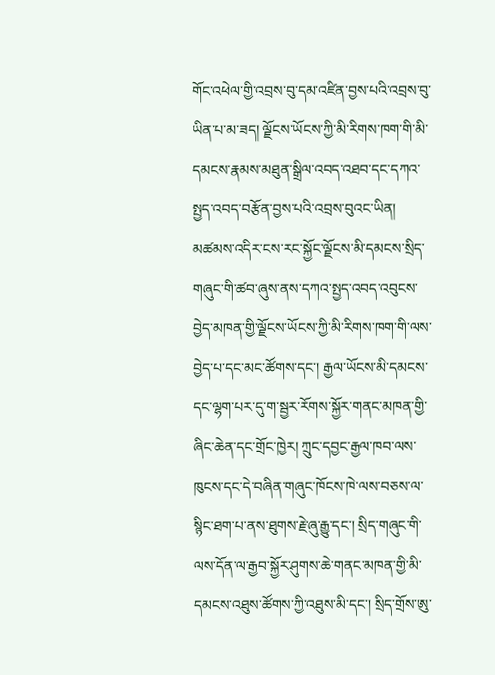གོང་འཕེལ་གྱི་འབྲས་བུ་དམ་འཛིན་བྱས་པའི་འབྲས་བུ་ཡིན་པ་མ་ཟད། ལྗོངས་ཡོངས་ཀྱི་མི་རིགས་ཁག་གི་མི་དམངས་རྣམས་མཐུན་སྒྲིལ་འབད་འཐབ་དང་དཀའ་སྤྱད་འབད་བརྩོན་བྱས་པའི་འབྲས་བུའང་ཡིན། མཚམས་འདིར་ངས་རང་སྐྱོང་ལྗོངས་མི་དམངས་སྲིད་གཞུང་གི་ཚབ་ཞུས་ནས་དཀའ་སྤྱད་འབད་འབུངས་བྱེད་མཁན་གྱི་ལྗོངས་ཡོངས་ཀྱི་མི་རིགས་ཁག་གི་ལས་བྱེད་པ་དང་མང་ཚོགས་དང་། རྒྱལ་ཡོངས་མི་དམངས་དང་ལྷག་པར་དུ་ག་སྦྱར་རོགས་སྐྱོར་གནང་མཁན་གྱི་ཞིང་ཆེན་དང་གྲོང་ཁྱེར། ཀྲུང་དབྱང་རྒྱལ་ཁབ་ལས་ཁུངས་དང་དེ་བཞིན་གཞུང་ཁོངས་ཁེ་ལས་བཅས་ལ་སྙིང་ཐག་པ་ནས་ཐུགས་རྗེ་ཞུ་རྒྱུ་དང་། སྲིད་གཞུང་གི་ལས་དོན་ལ་རྒྱབ་སྐྱོར་ཤུགས་ཆེ་གནང་མཁན་གྱི་མི་དམངས་འཐུས་ཚོགས་ཀྱི་འཐུས་མི་དང་། སྲིད་གྲོས་ཨུ་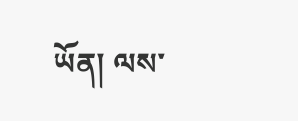ཡོན། ལས་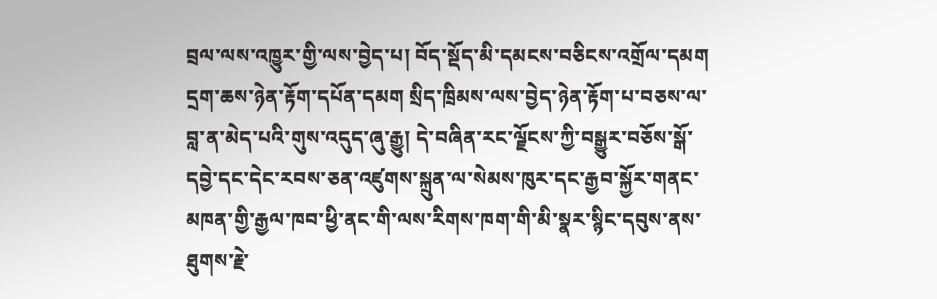བྲལ་ལས་འཁྱུར་གྱི་ལས་བྱེད་པ། བོད་སྡོད་མི་དམངས་བཅིངས་འགྲོལ་དམག དྲག་ཆས་ཉེན་རྟོག་དཔོན་དམག སྲིད་ཁྲིམས་ལས་བྱེད་ཉེན་རྟོག་པ་བཅས་ལ་བླ་ན་མེད་པའི་གུས་འདུད་ཞུ་རྒྱུ། དེ་བཞིན་རང་ལྗོངས་ཀྱི་བསྒྱུར་བཅོས་སྒོ་དབྱེ་དང་དེང་རབས་ཅན་འཛུགས་སྐྲུན་ལ་སེམས་ཁུར་དང་རྒྱབ་སྐྱོར་གནང་མཁན་གྱི་རྒྱལ་ཁབ་ཕྱི་ནང་གི་ལས་རིགས་ཁག་གི་མི་སྣར་སྙིང་དབུས་ནས་ཐུགས་རྗེ་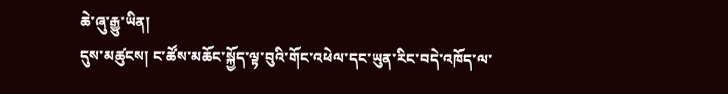ཆེ་ཞུ་རྒྱུ་ཡིན།
དུས་མཚུངས། ང་ཚོས་མཆོང་སྐྱོད་ལྟ་བུའི་གོང་འཕེལ་དང་ཡུན་རིང་བདེ་འཁོད་ལ་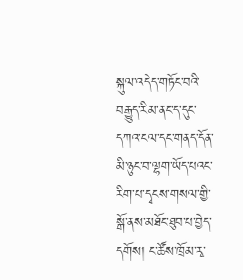སྐུལ་འདེད་གཏོང་བའི་བརྒྱུད་རིམ་ནང་ད་དུང་དཀའ་ངལ་དང་གནད་དོན་མི་ཉུང་བ་ལྷག་ཡོད་པའང་རིག་པ་དྭངས་གསལ་གྱི་སྒོ་ནས་མཐོང་ཐུབ་པ་བྱེད་དགོས། ང་ཚོས་ཁྲོམ་རྭ་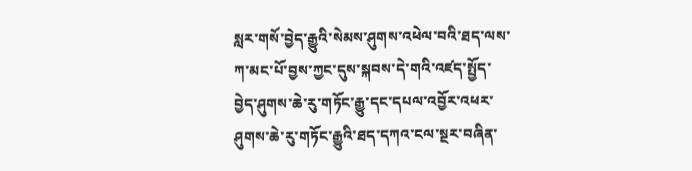སླར་གསོ་བྱེད་རྒྱུའི་སེམས་ཤུགས་འཕེལ་བའི་ཐད་ལས་ཀ་མང་པོ་བྱས་ཀྱང་དུས་སྐབས་དེ་གའི་འཛད་སྤྱོད་བྱེད་ཤུགས་ཆེ་རུ་གཏོང་རྒྱུ་དང་དཔལ་འབྱོར་འཕར་ཤུགས་ཆེ་རུ་གཏོང་རྒྱུའི་ཐད་དཀའ་ངལ་སྔར་བཞིན་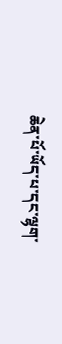ཆེན་པོ་ཡོད་པ་དང་ལྷག་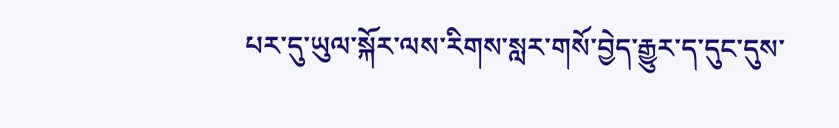པར་དུ་ཡུལ་སྐོར་ལས་རིགས་སླར་གསོ་བྱེད་རྒྱུར་ད་དུང་དུས་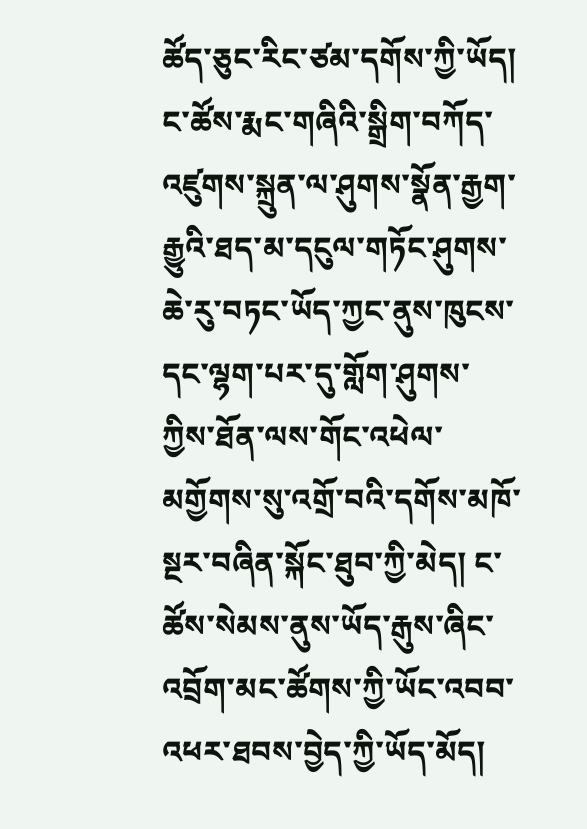ཚོད་ཅུང་རིང་ཙམ་དགོས་ཀྱི་ཡོད། ང་ཚོས་རྨང་གཞིའི་སྒྲིག་བཀོད་འཛུགས་སྐྲུན་ལ་ཤུགས་སྣོན་རྒྱག་རྒྱུའི་ཐད་མ་དངུལ་གཏོང་ཤུགས་ཆེ་རུ་བཏང་ཡོད་ཀྱང་ནུས་ཁུངས་དང་ལྷག་པར་དུ་གློག་ཤུགས་ཀྱིས་ཐོན་ལས་གོང་འཕེལ་མགྱོགས་སུ་འགྲོ་བའི་དགོས་མཁོ་སྔར་བཞིན་སྐོང་ཐུབ་ཀྱི་མེད། ང་ཚོས་སེམས་ནུས་ཡོད་རྒུས་ཞིང་འབྲོག་མང་ཚོགས་ཀྱི་ཡོང་འབབ་འཕར་ཐབས་བྱེད་ཀྱི་ཡོད་མོད།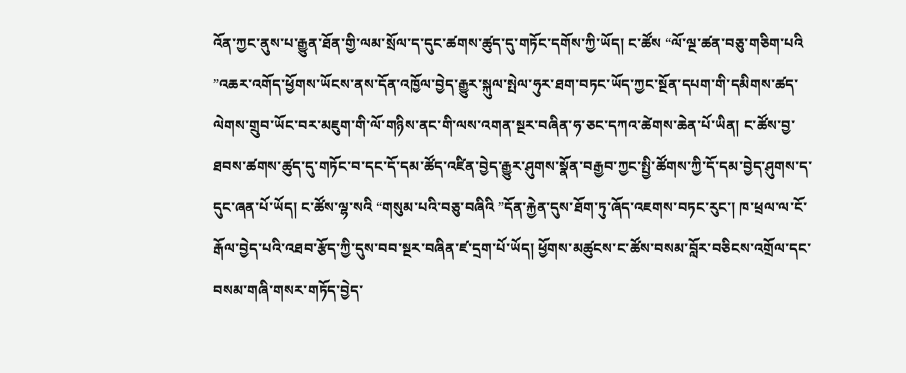འོན་ཀྱང་ནུས་པ་རྒྱུན་ཐོན་གྱི་ལམ་སྲོལ་ད་དུང་ཚགས་ཚུད་དུ་གཏོང་དགོས་ཀྱི་ཡོད། ང་ཚོས “ལོ་ལྔ་ཚན་བཅུ་གཅིག་པའི ”འཆར་འགོད་ཕྱོགས་ཡོངས་ནས་དོན་འཁྱོལ་བྱེད་རྒྱུར་སྐུལ་སྤེལ་ཧུར་ཐག་བཏང་ཡོད་ཀྱང་སྔོན་དཔག་གི་དམིགས་ཚད་ལེགས་གྲུབ་ཡོང་བར་མཇུག་གི་ལོ་གཉིས་ནང་གི་ལས་འགན་སྔར་བཞིན་ཧ་ཅང་དཀའ་ཚེགས་ཆེན་པོ་ཡིན། ང་ཚོས་བྱ་ཐབས་ཚགས་ཚུད་དུ་གཏོང་བ་དང་དོ་དམ་ཚོད་འཛིན་བྱེད་རྒྱུར་ཤུགས་སྣོན་བརྒྱབ་ཀྱང་སྤྱི་ཚོགས་ཀྱི་དོ་དམ་བྱེད་ཤུགས་ད་དུང་ཞན་པོ་ཡོད། ང་ཚོས་ལྷ་སའི “གསུམ་པའི་བཅུ་བཞིའི ”དོན་རྐྱེན་དུས་ཐོག་ཏུ་ཞོད་འཇགས་བཏང་རུང་། ཁ་ཕྲལ་ལ་ངོ་རྒོལ་བྱེད་པའི་འཐབ་རྩོད་ཀྱི་དུས་བབ་སྔར་བཞིན་ཛ་དྲག་པོ་ཡོད། ཕྱོགས་མཚུངས་ང་ཚོས་བསམ་བློར་བཅིངས་འགྲོལ་དང་བསམ་གཞི་གསར་གཏོད་བྱེད་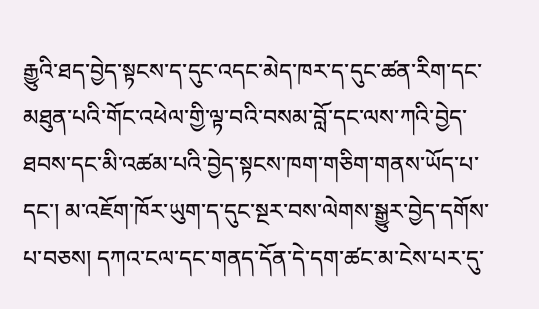རྒྱུའི་ཐད་བྱེད་སྟངས་ད་དུང་འདང་མེད་ཁར་ད་དུང་ཚན་རིག་དང་མཐུན་པའི་གོང་འཕེལ་གྱི་ལྟ་བའི་བསམ་བློ་དང་ལས་ཀའི་བྱེད་ཐབས་དང་མི་འཚམ་པའི་བྱེད་སྟངས་ཁག་གཅིག་གནས་ཡོད་པ་དང་། མ་འཇོག་ཁོར་ཡུག་ད་དུང་སྔར་བས་ལེགས་སྒྱུར་བྱེད་དགོས་པ་བཅས། དཀའ་ངལ་དང་གནད་དོན་དེ་དག་ཚང་མ་ངེས་པར་དུ་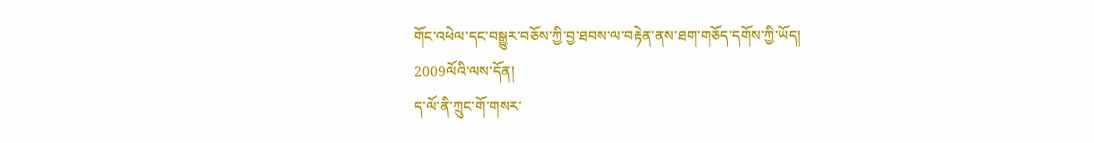གོང་འཕེལ་དང་བསྒྱུར་བཅོས་ཀྱི་བྱ་ཐབས་ལ་བརྟེན་ནས་ཐག་གཅོད་དགོས་ཀྱི་ཡོད།
2009ལོའི་ལས་དོན།
ད་ལོ་ནི་ཀྲུང་གོ་གསར་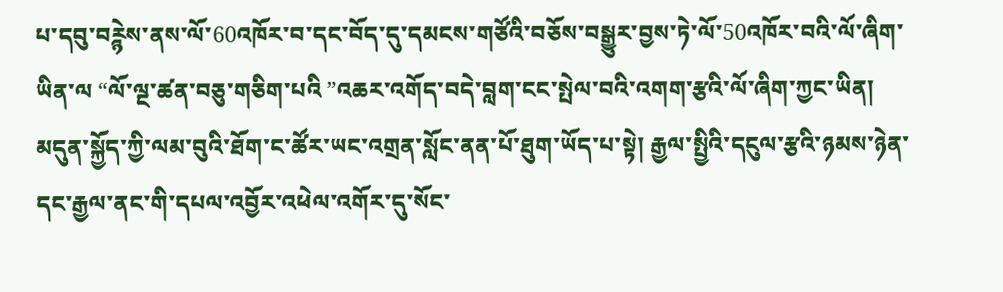པ་དབུ་བཪྙེས་ནས་ལོ་60འཁོར་བ་དང་བོད་དུ་དམངས་གཙོའི་བཅོས་བསྒྱུར་བྱས་ཏེ་ལོ་50འཁོར་བའི་ལོ་ཞིག་ཡིན་ལ “ལོ་ལྔ་ཚན་བཅུ་གཅིག་པའི ”འཆར་འགོད་བདེ་བླག་ངང་སྤེལ་བའི་འགག་རྩའི་ལོ་ཞིག་ཀྱང་ཡིན། མདུན་སྐྱོད་ཀྱི་ལམ་བུའི་ཐོག་ང་ཚོར་ཡང་འགྲན་སློང་ནན་པོ་ཐུག་ཡོད་པ་སྟེ། རྒྱལ་སྤྱིའི་དངུལ་རྩའི་ཉམས་ཉེན་དང་རྒྱལ་ནང་གི་དཔལ་འབྱོར་འཕེལ་འགོར་དུ་སོང་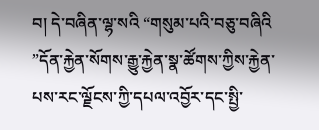བ། དེ་བཞིན་ལྷ་སའི “གསུམ་པའི་བཅུ་བཞིའི ”དོན་རྐྱེན་སོགས་རྒྱུ་རྐྱེན་སྣ་ཚོགས་ཀྱིས་རྐྱེན་པས་རང་ལྗོངས་ཀྱི་དཔལ་འབྱོར་དང་སྤྱི་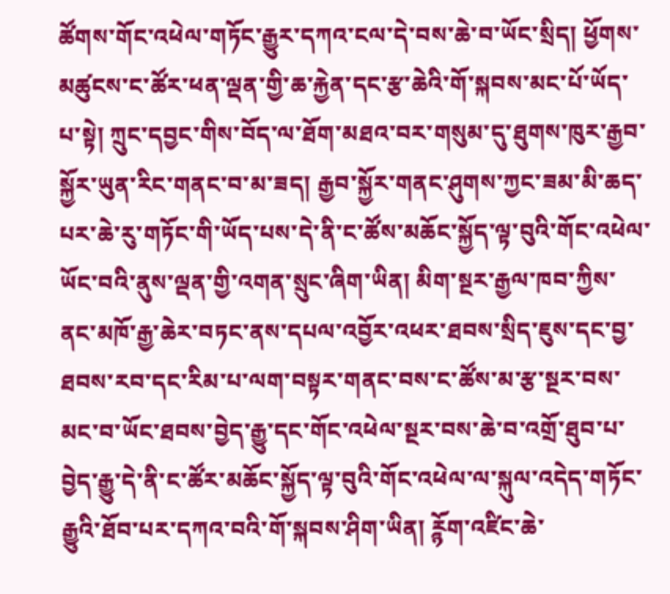ཚོགས་གོང་འཕེལ་གཏོང་རྒྱུར་དཀའ་ངལ་དེ་བས་ཆེ་བ་ཡོང་སྲིད། ཕྱོགས་མཚུངས་ང་ཚོར་ཕན་ལྡན་གྱི་ཆ་རྐྱེན་དང་རྩ་ཆེའི་གོ་སྐབས་མང་པོ་ཡོད་པ་སྟེ། ཀྲུང་དབྱང་གིས་བོད་ལ་ཐོག་མཐའ་བར་གསུམ་དུ་ཐུགས་ཁུར་རྒྱབ་སྐྱོར་ཡུན་རིང་གནང་བ་མ་ཟད། རྒྱབ་སྐྱོར་གནང་ཤུགས་ཀྱང་ཟམ་མི་ཆད་པར་ཆེ་རུ་གཏོང་གི་ཡོད་པས་དེ་ནི་ང་ཚོས་མཆོང་སྐྱོད་ལྟ་བུའི་གོང་འཕེལ་ཡོང་བའི་ནུས་ལྡན་གྱི་འགན་སྲུང་ཞིག་ཡིན། མིག་སྔར་རྒྱལ་ཁབ་ཀྱིས་ནང་མཁོ་རྒྱ་ཆེར་བཏང་ནས་དཔལ་འབྱོར་འཕར་ཐབས་སྲིད་ཇུས་དང་བྱ་ཐབས་རབ་དང་རིམ་པ་ལག་བསྟར་གནང་བས་ང་ཚོས་མ་རྩ་སྔར་བས་མང་བ་ཡོང་ཐབས་བྱེད་རྒྱུ་དང་གོང་འཕེལ་སྔར་བས་ཆེ་བ་འགྲོ་ཐུབ་པ་བྱེད་རྒྱུ་དེ་ནི་ང་ཚོར་མཆོང་སྐྱོད་ལྟ་བུའི་གོང་འཕེལ་ལ་སྐུལ་འདེད་གཏོང་རྒྱུའི་ཐོབ་པར་དཀའ་བའི་གོ་སྐབས་ཤིག་ཡིན། ཪྙོག་འཛིང་ཆེ་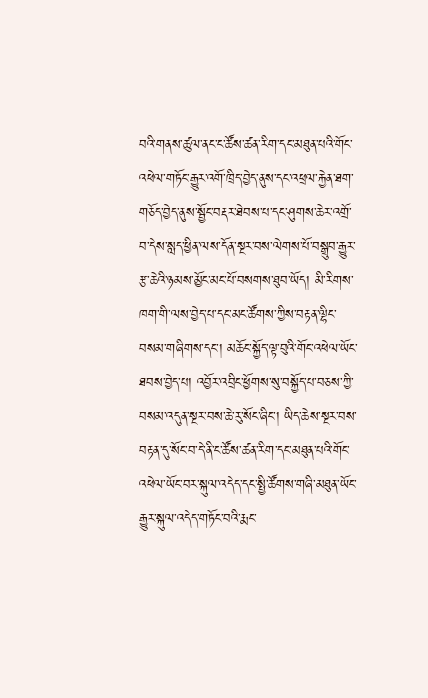བའི་གནས་ཚུལ་ནང་ང་ཚོས་ཚན་རིག་དང་མཐུན་པའི་གོང་འཕེལ་གཏོང་རྒྱུར་འགོ་ཁྲིད་བྱེད་ནུས་དང་འཕྲལ་རྐྱེན་ཐག་གཅོད་བྱེད་ནུས་སྦྱོང་བརྡར་ཐེབས་པ་དང་ཤུགས་ཆེར་འགྲོ་བ་དེས་སླད་ཕྱིན་ལས་དོན་སྔར་བས་ལེགས་པོ་བསྒྲུབ་རྒྱུར་རྩ་ཆེའི་ཉམས་མྱོང་མང་པོ་བསགས་ཐུབ་ཡོད། མི་རིགས་ཁག་གི་ལས་བྱེད་པ་དང་མང་ཚོགས་ཀྱིས་བརྟན་ལྷིང་བསམ་གཞིགས་དང་། མཆོང་སྐྱོད་ལྟ་བུའི་གོང་འཕེལ་ཡོང་ཐབས་བྱེད་པ། འབྱོར་འབྲིང་ཕྱོགས་སུ་བསྐྱོད་པ་བཅས་ཀྱི་བསམ་འདུན་སྔར་བས་ཆེ་རུ་སོང་ཞིང་། ཡིད་ཆེས་སྔར་བས་བརྟན་དུ་སོང་བ་དེ་ནི་ང་ཚོས་ཚན་རིག་དང་མཐུན་པའི་གོང་འཕེལ་ཡོང་བར་སྐུལ་འདེད་དང་སྤྱི་ཚོགས་གཞི་མཐུན་ཡོང་རྒྱུར་སྐུལ་འདེད་གཏོང་བའི་རྨང་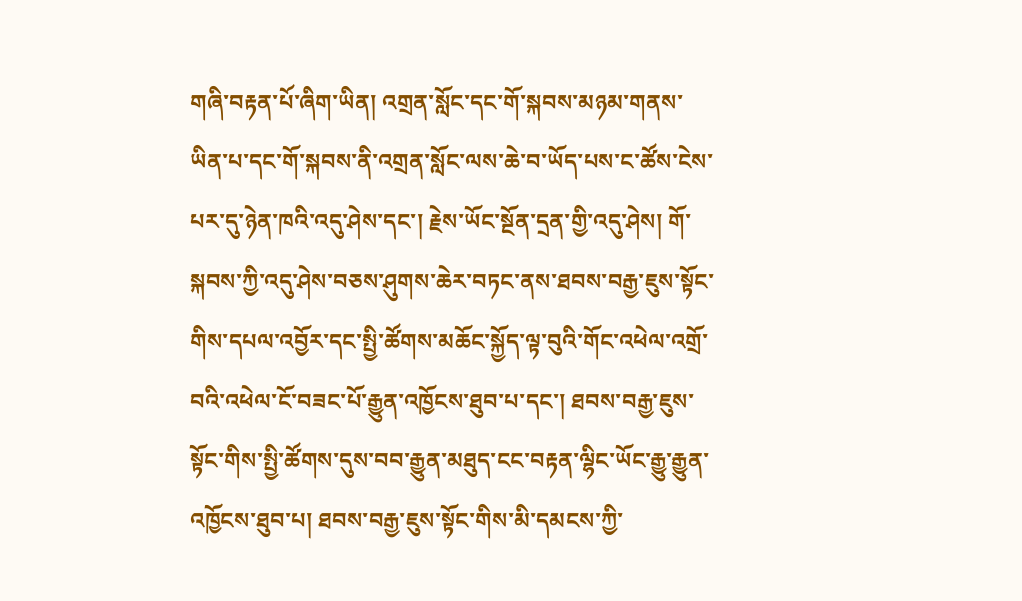གཞི་བརྟན་པོ་ཞིག་ཡིན། འགྲན་སློང་དང་གོ་སྐབས་མཉམ་གནས་ཡིན་པ་དང་གོ་སྐབས་ནི་འགྲན་སློང་ལས་ཆེ་བ་ཡོད་པས་ང་ཚོས་ངེས་པར་དུ་ཉེན་ཁའི་འདུ་ཤེས་དང་། རྗེས་ཡོང་སྔོན་དྲན་གྱི་འདུ་ཤེས། གོ་སྐབས་ཀྱི་འདུ་ཤེས་བཅས་ཤུགས་ཆེར་བཏང་ནས་ཐབས་བརྒྱ་ཇུས་སྟོང་གིས་དཔལ་འབྱོར་དང་སྤྱི་ཚོགས་མཆོང་སྐྱོད་ལྟ་བུའི་གོང་འཕེལ་འགྲོ་བའི་འཕེལ་ངོ་བཟང་པོ་རྒྱུན་འཁྱོངས་ཐུབ་པ་དང་། ཐབས་བརྒྱ་ཇུས་སྟོང་གིས་སྤྱི་ཚོགས་དུས་བབ་རྒྱུན་མཐུད་ངང་བརྟན་ལྷིང་ཡོང་རྒྱུ་རྒྱུན་འཁྱོངས་ཐུབ་པ། ཐབས་བརྒྱ་ཇུས་སྟོང་གིས་མི་དམངས་ཀྱི་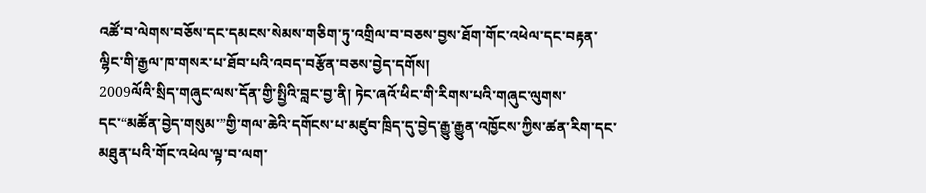འཚོ་བ་ལེགས་བཅོས་དང་དམངས་སེམས་གཅིག་ཏུ་འགྲིལ་བ་བཅས་བྱས་ཐོག་གོང་འཕེལ་དང་བརྟན་ལྷིང་གི་རྒྱལ་ཁ་གསར་པ་ཐོབ་པའི་འབད་བརྩོན་བཅས་བྱེད་དགོས།
2009ལོའི་སྲིད་གཞུང་ལས་དོན་གྱི་སྤྱིའི་བླང་བྱ་ནི། ཏེང་ཞའོ་ཕིང་གི་རིགས་པའི་གཞུང་ལུགས་དང་“མཚོན་བྱེད་གསུམ་”གྱི་གལ་ཆེའི་དགོངས་པ་མཛུབ་ཁྲིད་དུ་བྱེད་རྒྱུ་རྒྱུན་འཁྱོངས་ཀྱིས་ཚན་རིག་དང་མཐུན་པའི་གོང་འཕེལ་ལྟ་བ་ལག་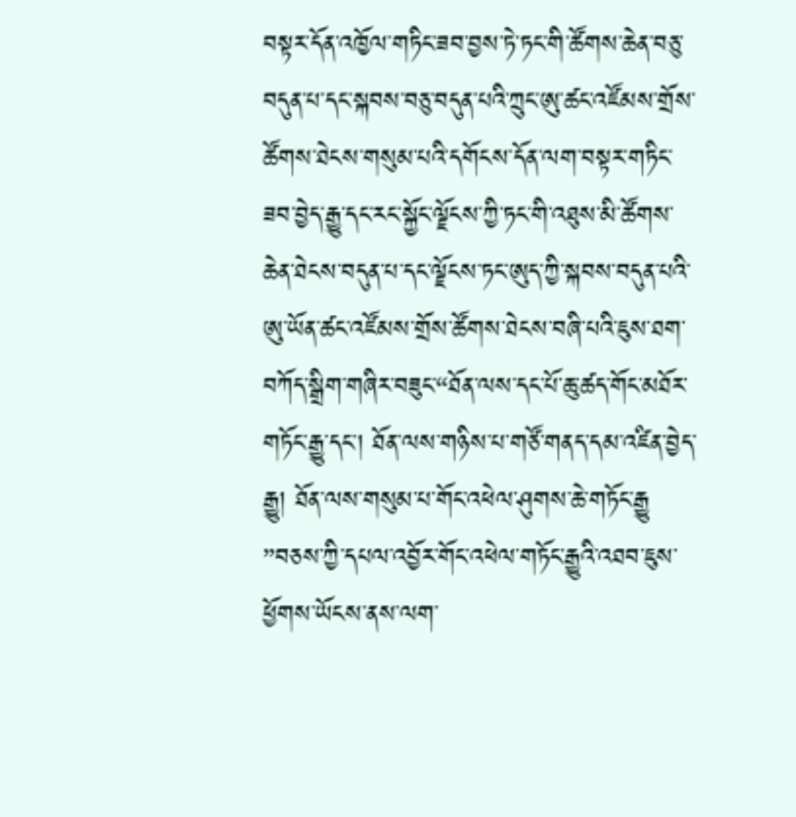བསྟར་དོན་འཁྱོལ་གཏིང་ཟབ་བྱས་ཏེ་ཏང་གི་ཚོགས་ཆེན་བཅུ་བདུན་པ་དང་སྐབས་བཅུ་བདུན་པའི་ཀྲུང་ཨུ་ཚང་འཛོམས་གྲོས་ཚོགས་ཐེངས་གསུམ་པའི་དགོངས་དོན་ལག་བསྟར་གཏིང་ཟབ་བྱེད་རྒྱུ་དང་རང་སྐྱོང་ལྗོངས་ཀྱི་ཏང་གི་འཐུས་མི་ཚོགས་ཆེན་ཐེངས་བདུན་པ་དང་ལྗོངས་ཏང་ཨུད་ཀྱི་སྐབས་བདུན་པའི་ཨུ་ཡོན་ཚང་འཛོམས་གྲོས་ཚོགས་ཐེངས་བཞི་པའི་ཇུས་ཐག་བཀོད་སྒྲིག་གཞིར་བཟུང་“ཐོན་ལས་དང་པོ་ཆུ་ཚད་གོང་མཐོར་གཏོང་རྒྱུ་དང་། ཐོན་ལས་གཉིས་པ་གཙོ་གནད་དམ་འཛིན་བྱེད་རྒྱུ། ཐོན་ལས་གསུམ་པ་གོང་འཕེལ་ཤུགས་ཆེ་གཏོང་རྒྱུ ”བཅས་ཀྱི་དཔལ་འབྱོར་གོང་འཕེལ་གཏོང་རྒྱུའི་འཐབ་ཇུས་ཕྱོགས་ཡོངས་ནས་ལག་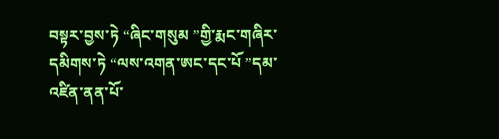བསྟར་བྱས་ཏེ “ཞིང་གསུམ ”གྱི་རྨང་གཞིར་དམིགས་ཏེ “ལས་འགན་ཨང་དང་པོ ”དམ་འཛིན་ནན་པོ་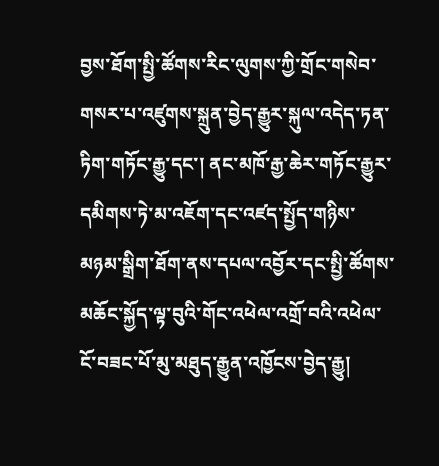བྱས་ཐོག་སྤྱི་ཚོགས་རིང་ལུགས་ཀྱི་གྲོང་གསེབ་གསར་པ་འཛུགས་སྐྲུན་བྱེད་རྒྱུར་སྐུལ་འདེད་ཏན་ཏིག་གཏོང་རྒྱུ་དང་། ནང་མཁོ་རྒྱ་ཆེར་གཏོང་རྒྱུར་དམིགས་ཏེ་མ་འཇོག་དང་འཛད་སྤྱོད་གཉིས་མཉམ་སྒྲིག་ཐོག་ནས་དཔལ་འབྱོར་དང་སྤྱི་ཚོགས་མཆོང་སྐྱོད་ལྟ་བུའི་གོང་འཕེལ་འགྲོ་བའི་འཕེལ་ངོ་བཟང་པོ་མུ་མཐུད་རྒྱུན་འཁྱོངས་བྱེད་རྒྱུ།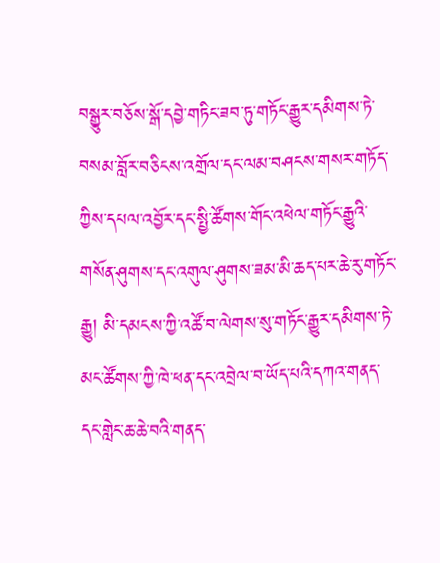བསྒྱུར་བཅོས་སྒོ་དབྱེ་གཏིང་ཟབ་ཏུ་གཏོང་རྒྱུར་དམིགས་ཏེ་བསམ་བློར་བཅིངས་འགྲོལ་དང་ལམ་བཤངས་གསར་གཏོད་ཀྱིས་དཔལ་འབྱོར་དང་སྤྱི་ཚོགས་གོང་འཕེལ་གཏོང་རྒྱུའི་གསོན་ཤུགས་དང་འགུལ་ཤུགས་ཟམ་མི་ཆད་པར་ཆེ་རུ་གཏོང་རྒྱུ། མི་དམངས་ཀྱི་འཚོ་བ་ལེགས་སུ་གཏོང་རྒྱུར་དམིགས་ཏེ་མང་ཚོགས་ཀྱི་ཁེ་ཕན་དང་འབྲེལ་བ་ཡོད་པའི་དཀའ་གནད་དང་གླེང་ཆ་ཆེ་བའི་གནད་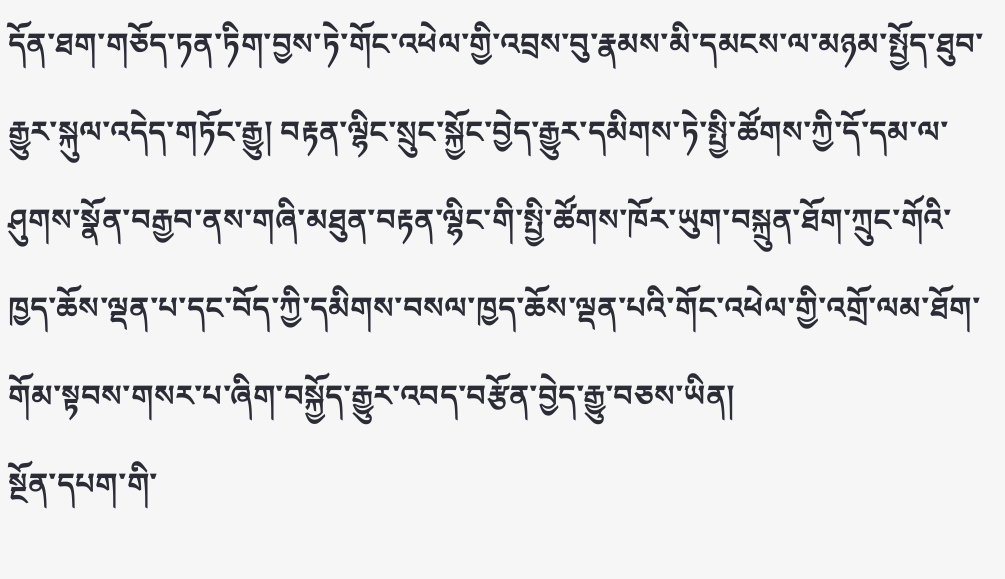དོན་ཐག་གཅོད་ཏན་ཏིག་བྱས་ཏེ་གོང་འཕེལ་གྱི་འབྲས་བུ་རྣམས་མི་དམངས་ལ་མཉམ་སྤྱོད་ཐུབ་རྒྱུར་སྐུལ་འདེད་གཏོང་རྒྱུ། བརྟན་ལྷིང་སྲུང་སྐྱོང་བྱེད་རྒྱུར་དམིགས་ཏེ་སྤྱི་ཚོགས་ཀྱི་དོ་དམ་ལ་ཤུགས་སྣོན་བརྒྱབ་ནས་གཞི་མཐུན་བརྟན་ལྷིང་གི་སྤྱི་ཚོགས་ཁོར་ཡུག་བསྐྲུན་ཐོག་ཀྲུང་གོའི་ཁྱད་ཆོས་ལྡན་པ་དང་བོད་ཀྱི་དམིགས་བསལ་ཁྱད་ཆོས་ལྡན་པའི་གོང་འཕེལ་གྱི་འགྲོ་ལམ་ཐོག་གོམ་སྟབས་གསར་པ་ཞིག་བསྐྱོད་རྒྱུར་འབད་བརྩོན་བྱེད་རྒྱུ་བཅས་ཡིན།
སྔོན་དཔག་གི་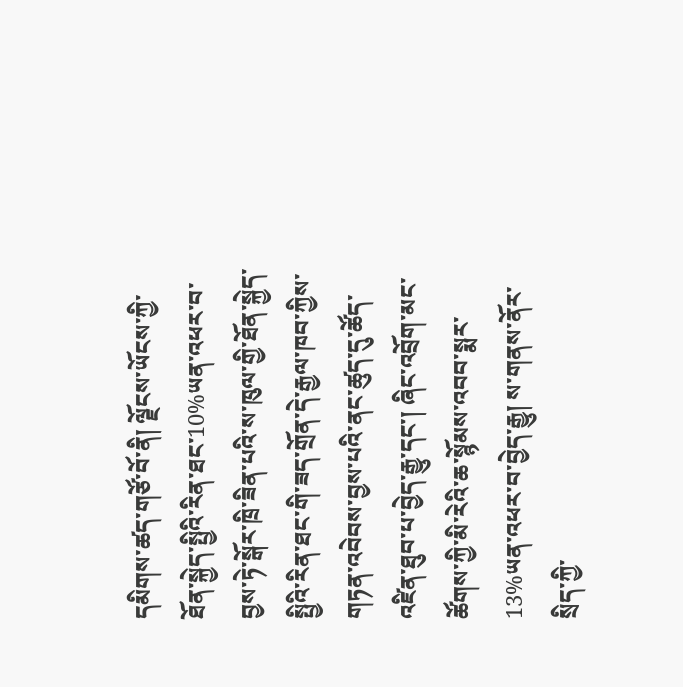དམིགས་ཚད་གཙོ་བོ་ནི། ལྗོངས་ཡོངས་ཀྱི་ཐོན་སྐྱེད་སྤྱིའི་རིན་ཐང་10%ཡན་འཕར་བ་བྱས་ཏེ་སྒོར་ཁྲི་ཟིན་པའི་ས་ཁུལ་གྱི་ཐོན་སྐྱེད་སྤྱིའི་རིན་ཐང་གི་ཟད་གྲོན་དེ་རྒྱལ་ཁབ་ཀྱིས་གཏན་འབེབས་བྱས་པའི་ནང་ཚུད་དུ་ཚོད་འཛིན་ཐུབ་པ་བྱེད་རྒྱུ་དང་། ཞིང་འབྲོག་མང་ཚོགས་ཀྱི་མི་རེའི་ཆ་སྙོམས་འབབ་སྨར་13%ཡན་འཕར་བ་བྱེད་རྒྱུ། ས་གནས་ནོར་སྲིད་ཀྱི་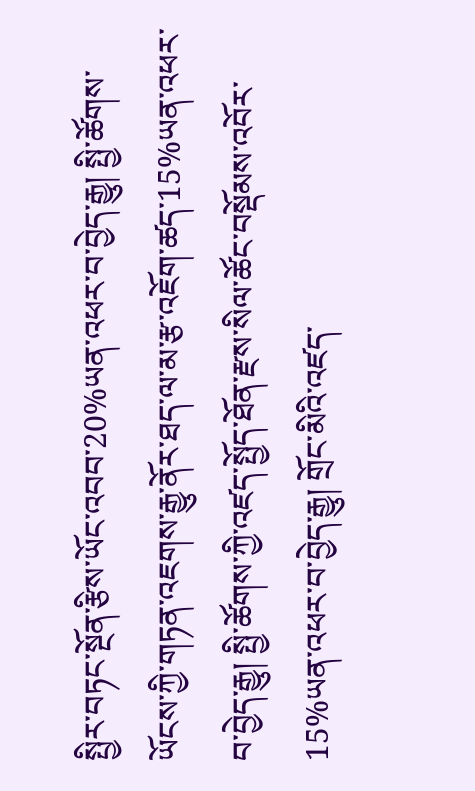སྤྱིར་བཏང་སྔོན་རྩིས་ཡོང་འབབ་20%ཡན་འཕར་བ་བྱེད་རྒྱུ། སྤྱི་ཚོགས་ཡོངས་ཀྱི་གཏན་འཇགས་རྒྱུ་ནོར་ཐད་ལ་མ་རྩ་འཇོག་ཚད་15%ཡན་འཕར་བ་བྱེད་རྒྱུ། སྤྱི་ཚོགས་ཀྱི་འཛད་སྤྱོད་ཐོན་རྫས་སིལ་ཚོང་བསྡོམས་འབོར་15%ཡན་འཕར་བ་བྱེད་རྒྱུ། གྲོང་མིའི་འཛད་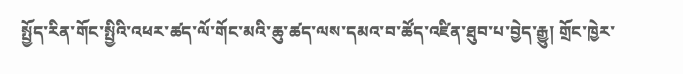སྤྱོད་རིན་གོང་སྤྱིའི་འཕར་ཚད་ལོ་གོང་མའི་ཆུ་ཚད་ལས་དམའ་བ་ཚོད་འཛིན་ཐུབ་པ་བྱེད་རྒྱུ། གྲོང་ཁྱེར་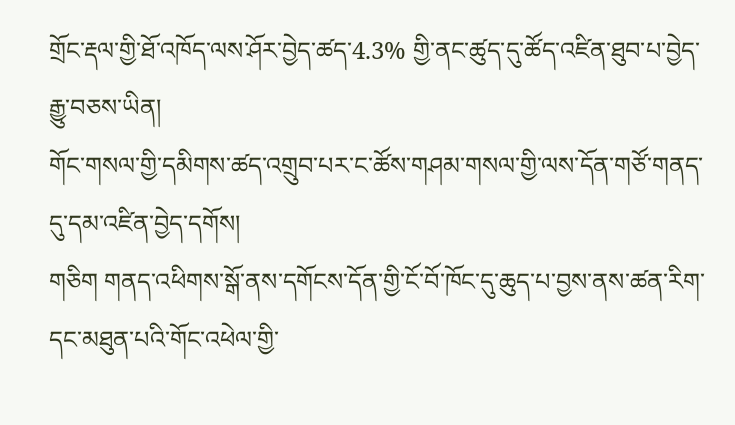གྲོང་རྡལ་གྱི་ཐོ་འཁོད་ལས་ཤོར་བྱེད་ཚད་4.3% གྱི་ནང་ཚུད་དུ་ཚོད་འཛིན་ཐུབ་པ་བྱེད་རྒྱུ་བཅས་ཡིན།
གོང་གསལ་གྱི་དམིགས་ཚད་འགྲུབ་པར་ང་ཚོས་གཤམ་གསལ་གྱི་ལས་དོན་གཙོ་གནད་དུ་དམ་འཛིན་བྱེད་དགོས།
གཅིག གནད་འཕིགས་སྒོ་ནས་དགོངས་དོན་གྱི་ངོ་བོ་ཁོང་དུ་ཆུད་པ་བྱས་ནས་ཚན་རིག་དང་མཐུན་པའི་གོང་འཕེལ་གྱི་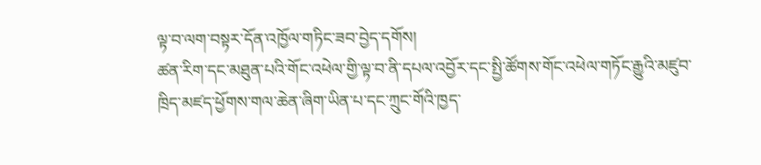ལྟ་བ་ལག་བསྟར་དོན་འཁྱོལ་གཏིང་ཟབ་བྱེད་དགོས།
ཚན་རིག་དང་མཐུན་པའི་གོང་འཕེལ་གྱི་ལྟ་བ་ནི་དཔལ་འབྱོར་དང་སྤྱི་ཚོགས་གོང་འཕེལ་གཏོང་རྒྱུའི་མཛུབ་ཁྲིད་མཛད་ཕྱོགས་གལ་ཆེན་ཞིག་ཡིན་པ་དང་ཀྲུང་གོའི་ཁྱད་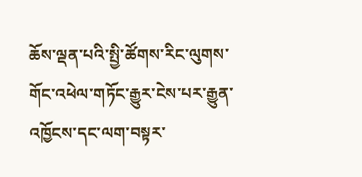ཆོས་ལྡན་པའི་སྤྱི་ཚོགས་རིང་ལུགས་གོང་འཕེལ་གཏོང་རྒྱུར་ངེས་པར་རྒྱུན་འཁྱོངས་དང་ལག་བསྟར་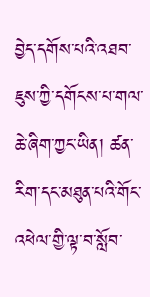བྱེད་དགོས་པའི་འཐབ་ཇུས་ཀྱི་དགོངས་པ་གལ་ཆེ་ཞིག་ཀྱང་ཡིན། ཚན་རིག་དང་མཐུན་པའི་གོང་འཕེལ་གྱི་ལྟ་བ་སློབ་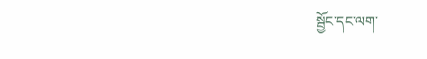སྦྱོང་དང་ལག་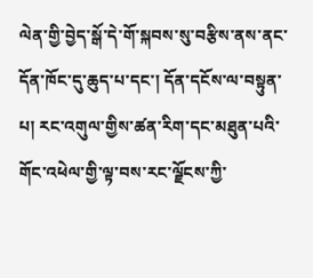ལེན་གྱི་བྱེད་སྒོ་དེ་གོ་སྐབས་སུ་བརྩིས་ནས་ནང་དོན་ཁོང་དུ་ཆུད་པ་དང་། དོན་དངོས་ལ་བསྟུན་པ། རང་འགུལ་གྱིས་ཚན་རིག་དང་མཐུན་པའི་གོང་འཕེལ་གྱི་ལྟ་བས་རང་ལྗོངས་ཀྱི་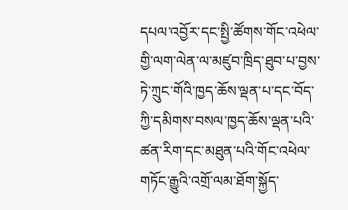དཔལ་འབྱོར་དང་སྤྱི་ཚོགས་གོང་འཕེལ་གྱི་ལག་ལེན་ལ་མཛུབ་ཁྲིད་ཐུབ་པ་བྱས་ཏེ་ཀྲུང་གོའི་ཁྱད་ཆོས་ལྡན་པ་དང་བོད་ཀྱི་དམིགས་བསལ་ཁྱད་ཆོས་ལྡན་པའི་ཚན་རིག་དང་མཐུན་པའི་གོང་འཕེལ་གཏོང་རྒྱུའི་འགྲོ་ལམ་ཐོག་སྐྱོད་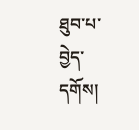ཐུབ་པ་བྱེད་དགོས།